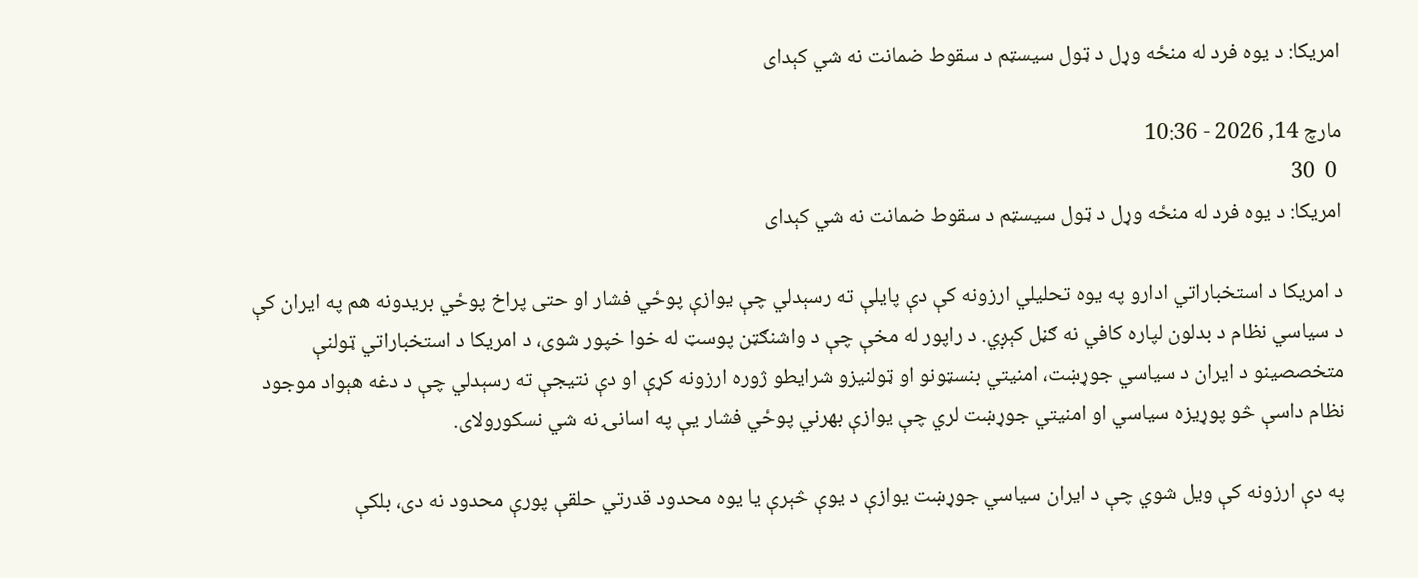امريکا: د یوه فرد له منځه وړل د ټول سیسټم د سقوط ضمانت نه شي کېدای

مارچ 14, 2026 - 10:36
 0  30
امريکا: د یوه فرد له منځه وړل د ټول سیسټم د سقوط ضمانت نه شي کېدای

د امریکا د استخباراتي ادارو په یوه تحلیلي ارزونه کې دې پایلې ته رسېدلي چې یوازې پوځي فشار او حتی پراخ پوځي بریدونه هم په ایران کې د سیاسي نظام د بدلون لپاره کافي نه ګڼل کېږي. د راپور له مخې چې د واشنګټن پوسټ له خوا خپور شوی، د امریکا د استخباراتي ټولنې متخصصینو د ایران د سیاسي جوړښت، امنیتي بنسټونو او ټولنیزو شرایطو ژوره ارزونه کړې او دې نتیجې ته رسېدلي چې د دغه هېواد موجود نظام داسې څو پوړیزه سیاسي او امنیتي جوړښت لري چې یوازې بهرني پوځي فشار یې په اسانۍ نه شي نسکورولای.

په دې ارزونه کې ویل شوي چې د ایران سیاسي جوړښت یوازې د یوې څېرې یا یوه محدود قدرتي حلقې پورې محدود نه دی، بلکې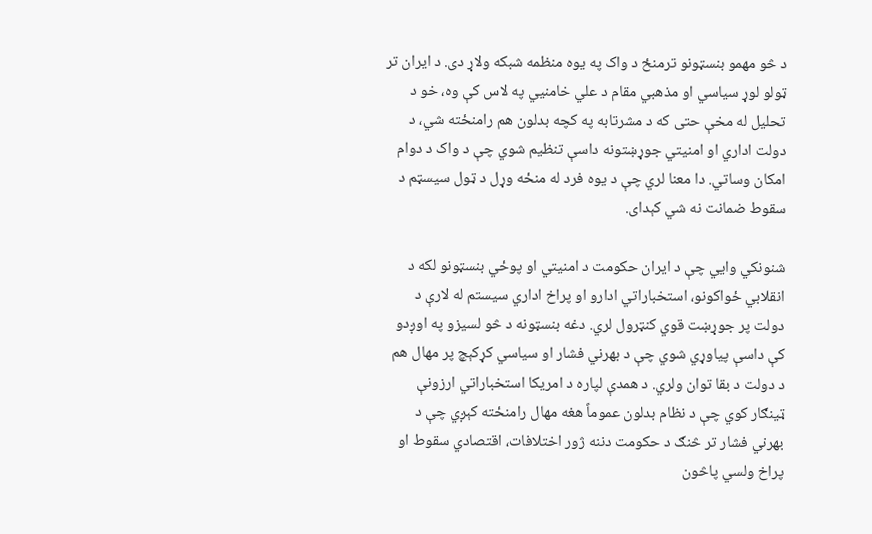د څو مهمو بنسټونو ترمنځ د واک په یوه منظمه شبکه ولاړ دی. د ایران تر ټولو لوړ سیاسي او مذهبي مقام د علي خامنیي په لاس کې وه، خو د تحلیل له مخې حتی که د مشرتابه په کچه بدلون هم رامنځته شي، د دولت اداري او امنیتي جوړښتونه داسې تنظیم شوي چې د واک د دوام امکان وساتي. دا معنا لري چې د یوه فرد له منځه وړل د ټول سیسټم د سقوط ضمانت نه شي کېدای.

شنونکي وایي چې د ایران حکومت د امنیتي او پوځي بنسټونو لکه د انقلابي ځواکونو، استخباراتي ادارو او پراخ اداري سیستم له لارې د دولت پر جوړښت قوي کنټرول لري. دغه بنسټونه د څو لسیزو په اوږدو کې داسې پیاوړي شوي چې د بهرني فشار او سیاسي کړکېچ پر مهال هم د دولت د بقا توان ولري. د همدې لپاره د امریکا استخباراتي ارزونې ټینګار کوي چې د نظام بدلون عموماً هغه مهال رامنځته کېږي چې د بهرني فشار تر څنګ د حکومت دننه ژور اختلافات، اقتصادي سقوط او پراخ ولسي پاڅون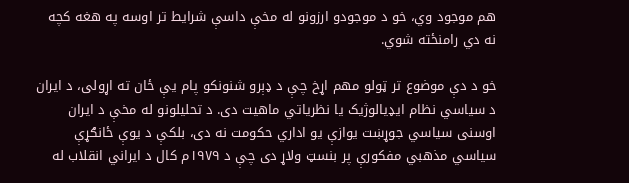هم موجود وي، خو د موجودو ارزونو له مخې داسې شرایط تر اوسه په هغه کچه نه دي رامنځته شوي.

خو د دې موضوع تر ټولو مهم اړخ چې د ډېرو شنونکو پام یې ځان ته اړولی، د ایران د سیاسي نظام ایډیالوژیک یا نظریاتي ماهیت دی. د تحلیلونو له مخې د ایران اوسنی سیاسي جوړښت یوازې یو اداري حکومت نه دی، بلکې د یوې ځانګړې سیاسي مذهبي مفکورې پر بنسټ ولاړ دی چې د ۱۹۷۹م کال د ايراني انقلاب له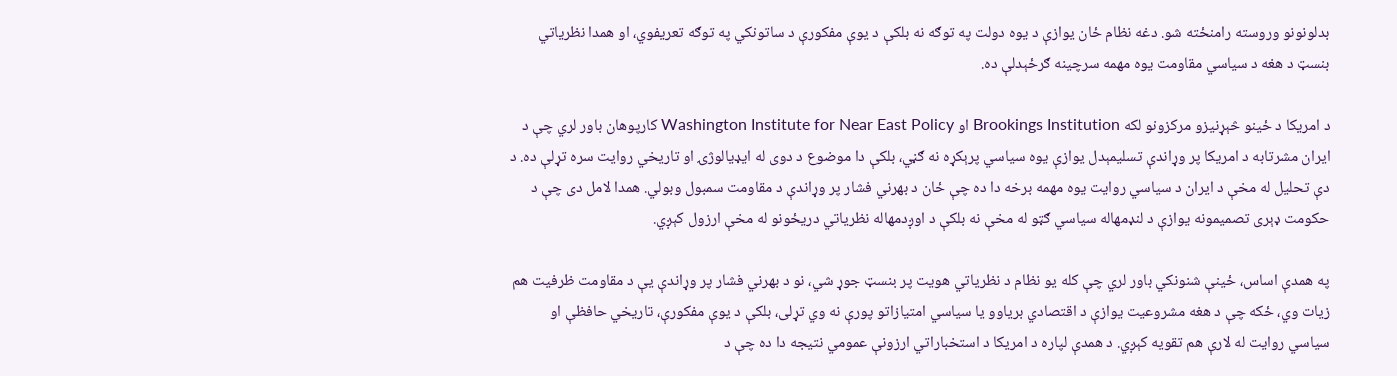بدلونونو وروسته رامنځته شو. دغه نظام ځان یوازې د یوه دولت په توګه نه بلکې د یوې مفکورې د ساتونکي په توګه تعریفوي، او همدا نظریاتي بنسټ د هغه د سیاسي مقاومت یوه مهمه سرچینه ګرځېدلې ده.

د امریکا د ځینو څېړنیزو مرکزونو لکه Brookings Institution او Washington Institute for Near East Policy کارپوهان باور لري چې د ایران مشرتابه د امریکا پر وړاندې تسلیمېدل یوازې یوه سیاسي پرېکړه نه ګڼي، بلکې دا موضوع د دوی له ایډیالوژۍ او تاریخي روایت سره تړلې ده. د دې تحلیل له مخې د ایران د سیاسي روایت یوه مهمه برخه دا ده چې ځان د بهرني فشار پر وړاندې د مقاومت سمبول وبولي. همدا لامل دی چې د حکومت ډېری تصمیمونه یوازې د لنډمهاله سیاسي ګټو له مخې نه بلکې د اوږدمهاله نظریاتي دریځونو له مخې ارزول کېږي.

په همدې اساس، ځینې شنونکي باور لري چې کله یو نظام د نظریاتي هویت پر بنسټ جوړ شي، نو د بهرني فشار پر وړاندې یې د مقاومت ظرفیت هم زیات وي، ځکه چې د هغه مشروعیت یوازې د اقتصادي بریاوو یا سیاسي امتیازاتو پورې نه وي تړلی، بلکې د یوې مفکورې، تاریخي حافظې او سیاسي روایت له لارې هم تقویه کېږي. د همدې لپاره د امریکا د استخباراتي ارزونې عمومي نتیجه دا ده چې د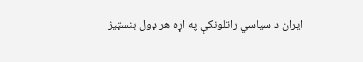ایران د سیاسي راتلونکې په اړه هر ډول بنسټیز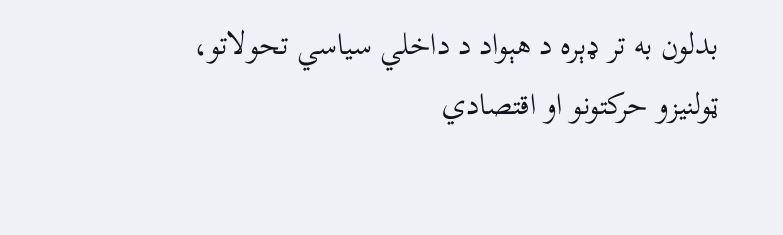بدلون به تر ډېره د هېواد د داخلي سیاسي تحولاتو، ټولنیزو حرکتونو او اقتصادي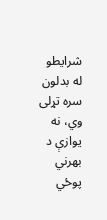شرایطو له بدلون سره تړلی وي، نه یوازې د بهرني پوځي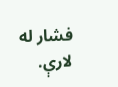فشار له لارې.